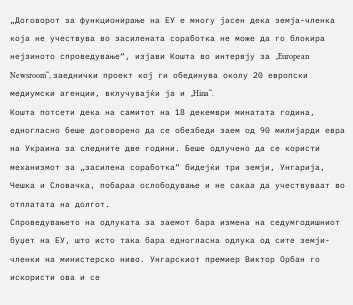„Договорот за функционирање на ЕУ е многу јасен дека земја-членка која не учествува во засилената соработка не може да го блокира нејзиното спроведување“, изјави Кошта во интервју за „European Newsroom“, заеднички проект кој ги обединува околу 20 европски медиумски агенции, вклучувајќи ја и „Hina“.
Кошта потсети дека на самитот на 18 декември минатата година, едногласно беше договорено да се обезбеди заем од 90 милијарди евра на Украина за следните две години. Беше одлучено да се користи механизмот за „засилена соработка“ бидејќи три земји, Унгарија, Чешка и Словачка, побараа ослободување и не сакаа да учествуваат во отплатата на долгот.
Спроведувањето на одлуката за заемот бара измена на седумгодишниот буџет на ЕУ, што исто така бара едногласна одлука од сите земји-членки на министерско ниво. Унгарскиот премиер Виктор Орбан го искористи ова и се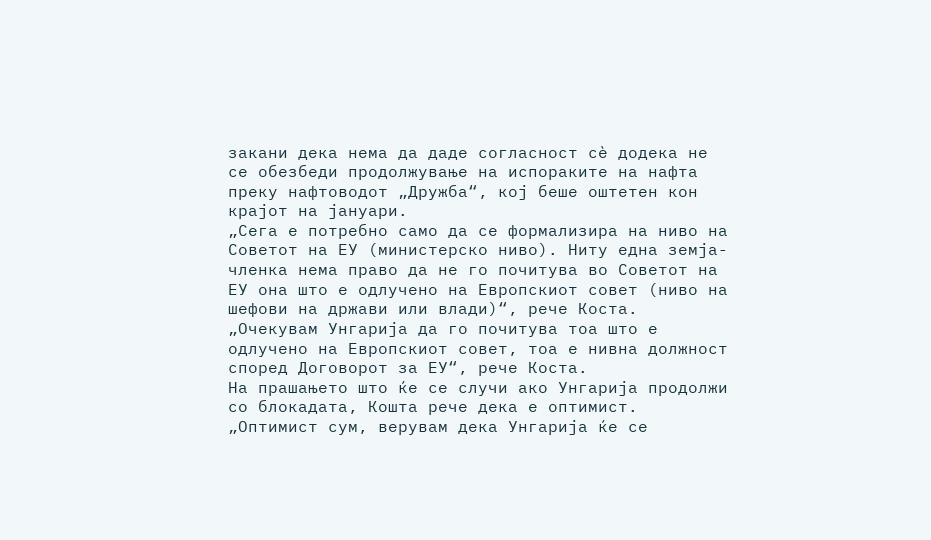закани дека нема да даде согласност сè додека не се обезбеди продолжување на испораките на нафта преку нафтоводот „Дружба“, кој беше оштетен кон крајот на јануари.
„Сега е потребно само да се формализира на ниво на Советот на ЕУ (министерско ниво). Ниту една земја-членка нема право да не го почитува во Советот на ЕУ она што е одлучено на Европскиот совет (ниво на шефови на држави или влади)“, рече Коста. „Очекувам Унгарија да го почитува тоа што е одлучено на Европскиот совет, тоа е нивна должност според Договорот за ЕУ“, рече Коста.
На прашањето што ќе се случи ако Унгарија продолжи со блокадата, Кошта рече дека е оптимист. „Оптимист сум, верувам дека Унгарија ќе се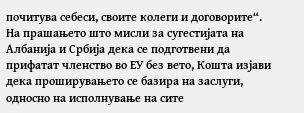почитува себеси, своите колеги и договорите“.
На прашањето што мисли за сугестијата на Албанија и Србија дека се подготвени да прифатат членство во ЕУ без вето, Кошта изјави дека проширувањето се базира на заслуги, односно на исполнување на сите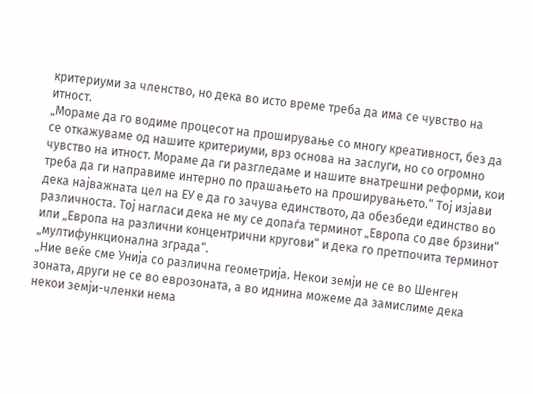критериуми за членство, но дека во исто време треба да има се чувство на итност.
„Мораме да го водиме процесот на проширување со многу креативност, без да се откажуваме од нашите критериуми, врз основа на заслуги, но со огромно чувство на итност. Мораме да ги разгледаме и нашите внатрешни реформи, кои треба да ги направиме интерно по прашањето на проширувањето.“ Тој изјави дека најважната цел на ЕУ е да го зачува единството, да обезбеди единство во различноста. Тој нагласи дека не му се допаѓа терминот „Европа со две брзини“ или „Европа на различни концентрични кругови“ и дека го претпочита терминот „мултифункционална зграда“.
„Ние веќе сме Унија со различна геометрија. Некои земји не се во Шенген зоната, други не се во еврозоната, а во иднина можеме да замислиме дека некои земји-членки нема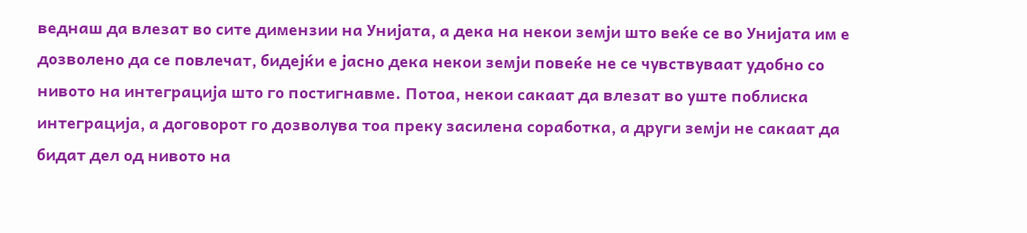веднаш да влезат во сите димензии на Унијата, а дека на некои земји што веќе се во Унијата им е дозволено да се повлечат, бидејќи е јасно дека некои земји повеќе не се чувствуваат удобно со нивото на интеграција што го постигнавме. Потоа, некои сакаат да влезат во уште поблиска интеграција, а договорот го дозволува тоа преку засилена соработка, а други земји не сакаат да бидат дел од нивото на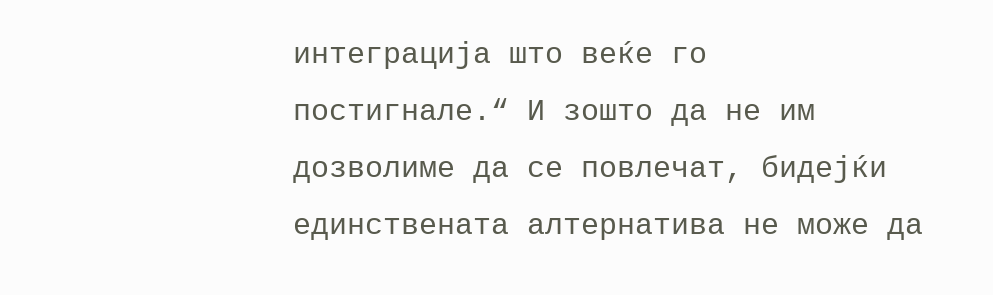интеграција што веќе го постигнале.“ И зошто да не им дозволиме да се повлечат, бидејќи единствената алтернатива не може да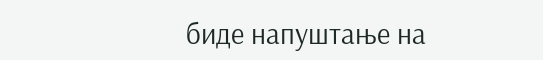биде напуштање на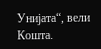Унијата“, вели Кошта.